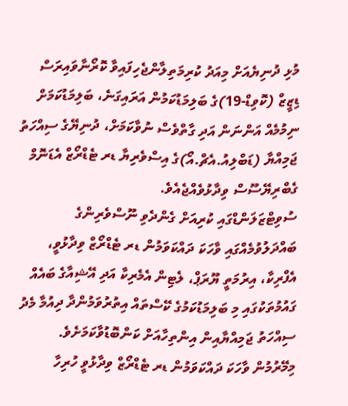މުޅި ދުނިޔެއަށް މިއަދު ކުރިމަތިލާންޖެހިފައިވާ ކޮރޯނާވައިރަސް ޑިޒީޒް (ކޮވިޑް-19)ގެ ބަލިމަޑުކަމުން އަރައިގަނެ، ބަލިމަޑުކަމަށް ނިމުމެއް އަންނަން އަދި ގާތްވެސް ނުވާކަމަށް، ދުނިޔޭގެ ސިއްހަތު ޖަމިއްޔާ (ޑަބްލިއު.އެޗް.އޯ)ގެ އިސްވެރިޔާ ޑރ ޓެޑްރޯޒް އެޑަނޮމް ގެބްރިޔޭސޫސް ވިދާޅުވެއްޖެއެވެ.
ސުވިޓްޒަލަންޑްގައި ކުރިއަށް ގެންދެވި ނޫސްވެރިންގެ ބައްދަލުވުމެއްގައި ވާހަކަ ދައްކަވަމުން ޑރ ޓެޑްރޯޒް ވިދާޅުވީ، އެފްރިކާ، އިރުމަތީ ޔޫރަޕް، ލެޓިން އެމެރިކާ އަދި އޭޝިއާގެ ބައެއް ގައުމުތަކުގައި މި ބަލިމަޑުކަމުގެ ކޭސްތައް އިތުރުވަމުންދާ ދިއުމާ މެދު ސިއްހަތު ޖަމިއްޔާއިން އިންތިހާއަށް ކަންބޮޑުވާކަމަށެވެ.
މިމޭރުމުން ވާހަކަ ދައްކަވަމުން ޑރ ޓެޑްރޯޒް ވިދާޅުވީ ހުރިހާ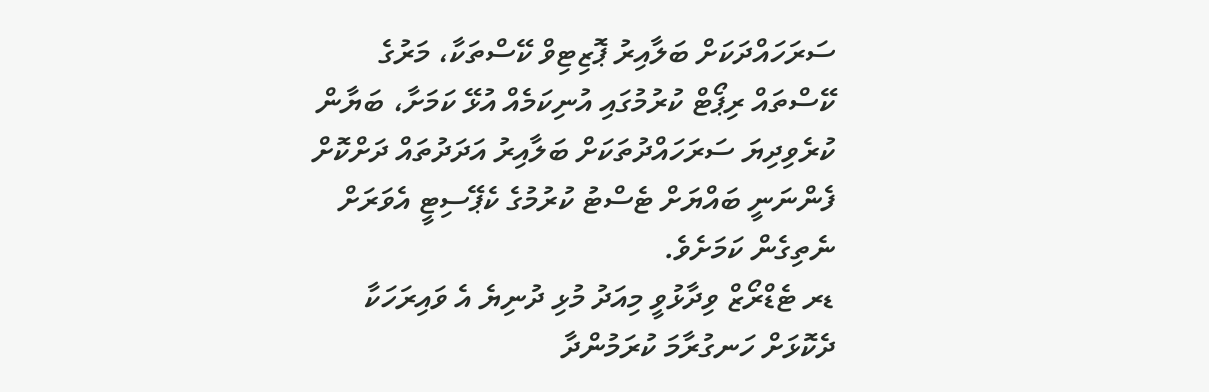ސަރަހައްދަކަށް ބަލާއިރު ޕޮޒިޓިވް ކޭސްތަކާ، މަރުގެ ކޭސްތައް ރިޕޯޓް ކުރުމުގައި އުނިކަމެއް އުޅޭ ކަމަށާ، ބަޔާން ކުރެވިދިޔަ ސަރަހައްދުތަކަށް ބަލާއިރު އަދަދުތައް ދަށްކޮށް ފެންނަނީ ބައްޔަށް ޓެސްޓު ކުރުމުގެ ކެޕޭސިޓީ އެވަރަށް ނެތިގެން ކަމަށެވެ.
ޑރ ޓެޑްރޯޒް ވިދާޅުވީ މިއަދު މުޅި ދުނިޔެ އެ ވައިރަހަކާ ދެކޮޅަށް ހަނގުރާމަ ކުރަމުންދާ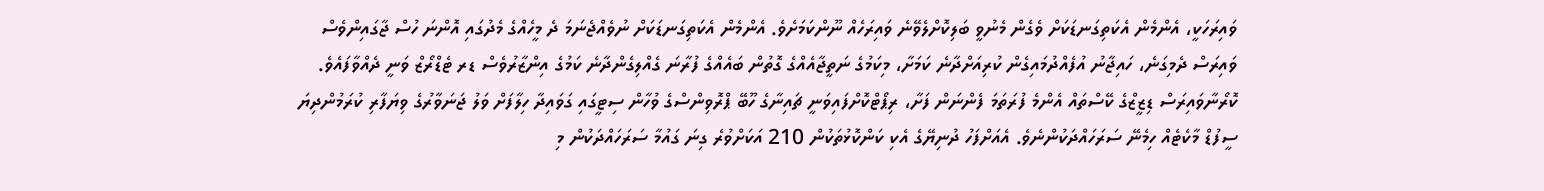ވައިރަހަކީ، އެންމެން އެކަތިގަނޑަކަށް ވެގެން މެނުވީ ބަލިކޮށްލެވޭނެ ވައިރަހެއް ނޫންކަމަށެވެ. އެންމެން އެކަތިގަނޑަކަށް ނުވެއްޖެނަމަ ދެ މީހެއްގެ މެދުގައި އޮންނަ ހުސް ޖާގައިންވެސް ވައިރަސް ދެމިގަނެ، ހައިޖާނު އުފެއްދުމައިގެން ކުރިއަށްދާނެ ކަމަށާ، މިކަމުގެ ނަތީޖާއެއްގެ ގޮތުން ބައެއްގެ ފުރާނަ ގެއްލިގެންދާނެ ކަމުގެ އިންޒާރުވެސް ޑރ ޓެޑްރޯޒް ވަނީ ދެއްވާފައެވެ.
ކޮރޯނާވައިރަސް ޑިޒީޒްގެ ކޭސްތައް އެންމެ ފުރަތަމަ ފެންނަން ފަށާ، ރިޕޯޓްކޮށްފައިވަނީ ޗައިނާގެ ހޫބޭ ޕްރޮވިންސްގެ ވުހާން ސިޓީގައި ގަވައިދާ ހިލާފަށް ވަލު ޖަނަވާރުގެ ވިޔަފާރި ކުރަމުންދިޔަ ސީފުޑް މާކެޓެއް ހިމެނޭ ސަރަހައްދަކުންނެވެ. އެއަށްފަހު ދުނިޔޭގެ އެކި ކަންކޮޅުތަކުން 210 އަކަށްވުރެ ގިނަ ގައުމާ ސަރަހައްދަކުން މި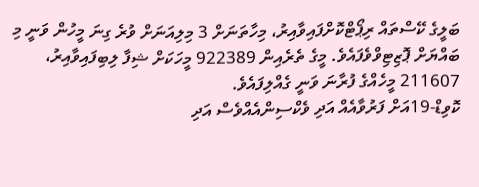ބަލީގެ ކޭސްތައް ރިޕޯޓްކޮށްފައިވާއިރު، މިހާތަނަށް 3 މިލިއަނަށް ވުރެ ގިނަ މީހުން ވަނީ މި ބައްޔަށް ޕޮޒިޓިވްވެފައެވެ. މީގެ ތެރެއިން 922389 މީހަކަށް ޝިފާ ލިބިފައިވާއިރު، 211607 މީހެއްގެ ފުރާނަ ވަނީ ގެއްލިފައެވެ.
ކޮވިޑް-19އަށް ފަރުވާއެއް އަދި ވެކްސިންއެއްވެސް އަދި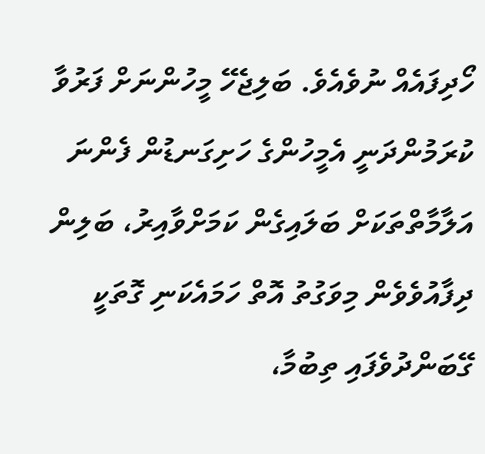ހޯދިފައެއް ނުވެއެވެ. ބަލިޖެހޭ މީހުންނަށް ފަރުވާ ކުރަމުންދަނީ އެމީހުންގެ ހަށިގަނޑުން ފެންނަ އަލާމާތްތަކަށް ބަލައިގެން ކަމަށްވާއިރު، ބަލިން ދިފާއުވެވެން މިވަގުތު އޮތް ހަމައެކަނި ގޮތަކީ ގޭބަންދުވެފައި ތިބުމާ،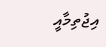އިޖުތިމާއީ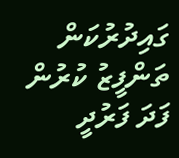ގައިދުރުކަން ތަންފީޒު ކުރުން ފަދަ ފަރުދީ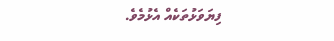ފިޔަވަޅުތަކެއް އެޅުމެވެ.